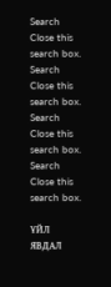Search
Close this search box.
Search
Close this search box.
Search
Close this search box.
Search
Close this search box.

ҮЙЛ ЯВДАЛ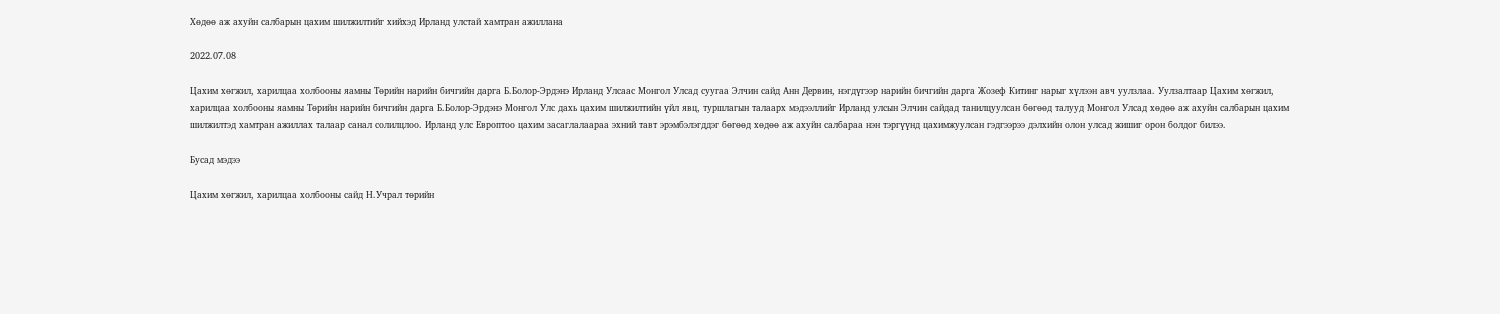Хөдөө аж ахуйн салбарын цахим шилжилтийг хийхэд Ирланд улстай хамтран ажиллана

2022.07.08

Цахим хөгжил, харилцаа холбооны яамны Төрийн нарийн бичгийн дарга Б.Болор-Эрдэнэ Ирланд Улсаас Монгол Улсад суугаа Элчин сайд Анн Дервин, нэгдүгээр нарийн бичгийн дарга Жозеф Китинг нарыг хүлээн авч уулзлаа. Уулзалтаар Цахим хөгжил, харилцаа холбооны яамны Төрийн нарийн бичгийн дарга Б.Болор-Эрдэнэ Монгол Улс дахь цахим шилжилтийн үйл явц, туршлагын талаарх мэдээллийг Ирланд улсын Элчин сайдад танилцуулсан бөгөөд талууд Монгол Улсад хөдөө аж ахуйн салбарын цахим шилжилтэд хамтран ажиллах талаар санал солилцлоо. Ирланд улс Европтоо цахим засаглалаараа эхний тавт эрэмбэлэгддэг бөгөөд хөдөө аж ахуйн салбараа нэн тэргүүнд цахимжуулсан гэдгээрээ дэлхийн олон улсад жишиг орон болдог билээ.

Бусад мэдээ

Цахим хөгжил, харилцаа холбооны сайд Н.Учрал төрийн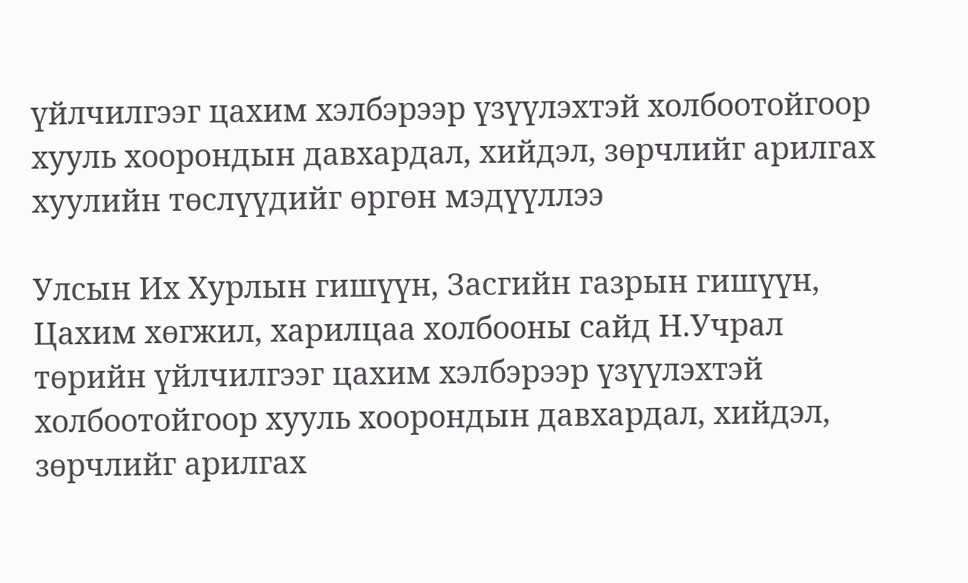үйлчилгээг цахим хэлбэрээр үзүүлэхтэй холбоотойгоор хууль хоорондын давхардал, хийдэл, зөрчлийг арилгах хуулийн төслүүдийг өргөн мэдүүллээ

Улсын Их Хурлын гишүүн, Засгийн газрын гишүүн, Цахим хөгжил, харилцаа холбооны сайд Н.Учрал төрийн үйлчилгээг цахим хэлбэрээр үзүүлэхтэй холбоотойгоор хууль хоорондын давхардал, хийдэл, зөрчлийг арилгах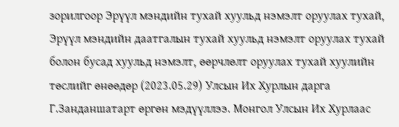зорилгоор Эрүүл мэндийн тухай хуульд нэмэлт оруулах тухай, Эрүүл мэндийн даатгалын тухай хуульд нэмэлт оруулах тухай болон бусад хуульд нэмэлт, өөрчлөлт оруулах тухай хуулийн төслийг өнөөдөр (2023.05.29) Улсын Их Хурлын дарга Г.Занданшатарт өргөн мэдүүллээ. Монгол Улсын Их Хурлаас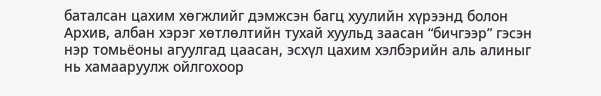баталсан цахим хөгжлийг дэмжсэн багц хуулийн хүрээнд болон Архив, албан хэрэг хөтлөлтийн тухай хуульд заасан “бичгээр” гэсэн нэр томьёоны агуулгад цаасан, эсхүл цахим хэлбэрийн аль алиныг нь хамааруулж ойлгохоор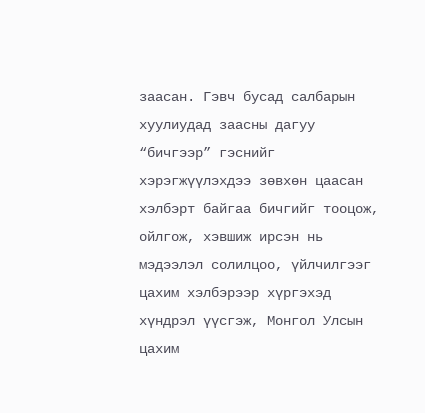заасан. Гэвч бусад салбарын хуулиудад заасны дагуу “бичгээр” гэснийг хэрэгжүүлэхдээ зөвхөн цаасан хэлбэрт байгаа бичгийг тооцож, ойлгож, хэвшиж ирсэн нь мэдээлэл солилцоо, үйлчилгээг цахим хэлбэрээр хүргэхэд хүндрэл үүсгэж, Монгол Улсын цахим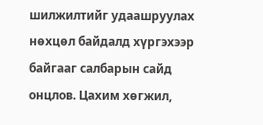шилжилтийг удаашруулах нөхцөл байдалд хүргэхээр байгааг салбарын сайд онцлов. Цахим хөгжил,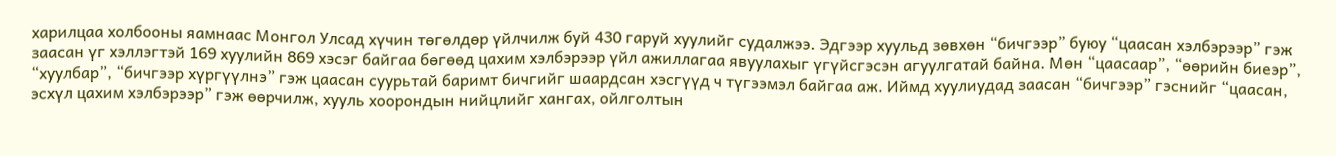харилцаа холбооны яамнаас Монгол Улсад хүчин төгөлдөр үйлчилж буй 430 гаруй хуулийг судалжээ. Эдгээр хуульд зөвхөн “бичгээр” буюу “цаасан хэлбэрээр” гэж заасан үг хэллэгтэй 169 хуулийн 869 хэсэг байгаа бөгөөд цахим хэлбэрээр үйл ажиллагаа явуулахыг үгүйсгэсэн агуулгатай байна. Мөн “цаасаар”, “өөрийн биеэр”, “хуулбар”, “бичгээр хүргүүлнэ” гэж цаасан суурьтай баримт бичгийг шаардсан хэсгүүд ч түгээмэл байгаа аж. Иймд хуулиудад заасан “бичгээр” гэснийг “цаасан, эсхүл цахим хэлбэрээр” гэж өөрчилж, хууль хоорондын нийцлийг хангах, ойлголтын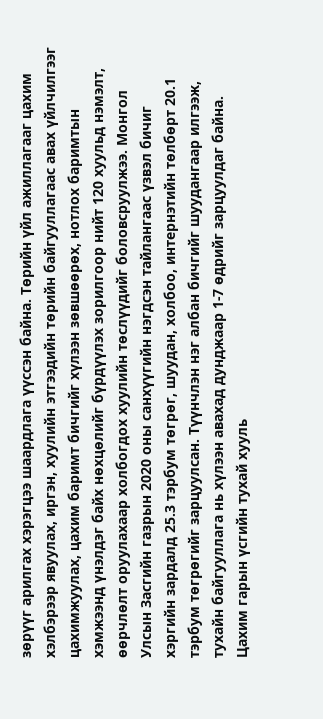зөрүүг арилгах хэрэгцээ шаардлага үүссэн байна. Төрийн үйл ажиллагааг цахим хэлбэрээр явуулах, иргэн, хуулийн этгээдийн төрийн байгууллагаас авах үйлчилгээг цахимжуулах, цахим баримт бичгийг хүлээн зөвшөөрөх, нотлох баримтын хэмжээнд үнэлдэг байх нөхцөлийг бүрдүүлэх зорилгоор нийт 120 хуульд нэмэлт, өөрчлөлт оруулахаар холбогдох хуулийн төслүүдийг боловсруулжээ. Монгол Улсын Засгийн газрын 2020 оны санхүүгийн нэгдсэн тайлангаас үзвэл бичиг хэргийн зардалд 25.3 тэрбум төгрөг, шуудан, холбоо, интернэтийн төлбөрт 20.1 тэрбум төгрөгийг зарцуулсан. Түүнчлэн нэг албан бичгийг шуудангаар илгээж, тухайн байгууллага нь хүлээн авахад дунджаар 1-7 өдрийг зарцуулдаг байна. Цахим гарын үсгийн тухай хууль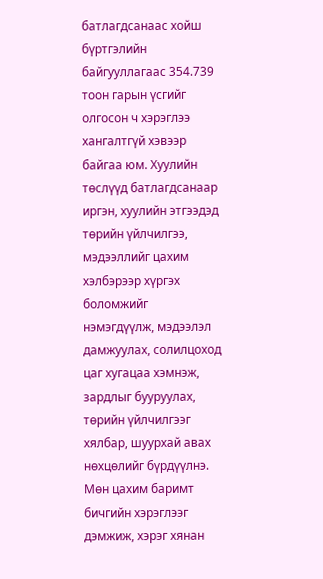батлагдсанаас хойш бүртгэлийн байгууллагаас 354.739 тоон гарын үсгийг олгосон ч хэрэглээ хангалтгүй хэвээр байгаа юм. Хуулийн төслүүд батлагдсанаар иргэн, хуулийн этгээдэд төрийн үйлчилгээ, мэдээллийг цахим хэлбэрээр хүргэх боломжийг нэмэгдүүлж, мэдээлэл дамжуулах, солилцоход цаг хугацаа хэмнэж, зардлыг бууруулах, төрийн үйлчилгээг хялбар, шуурхай авах нөхцөлийг бүрдүүлнэ. Мөн цахим баримт бичгийн хэрэглээг дэмжиж, хэрэг хянан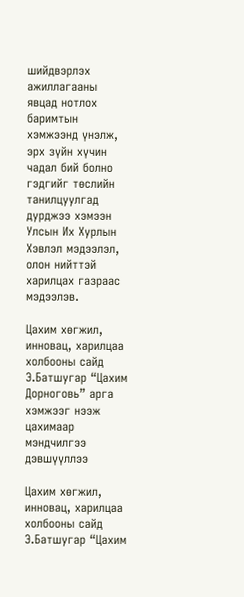шийдвэрлэх ажиллагааны явцад нотлох баримтын хэмжээнд үнэлж, эрх зүйн хүчин чадал бий болно гэдгийг төслийн танилцуулгад дурджээ хэмээн Улсын Их Хурлын Хэвлэл мэдээлэл, олон нийттэй харилцах газраас мэдээлэв.

Цахим хөгжил, инновац, харилцаа холбооны сайд Э.Батшугар “Цахим Дорноговь” арга хэмжээг нээж цахимаар мэндчилгээ дэвшүүллээ

Цахим хөгжил, инновац, харилцаа холбооны сайд Э.Батшугар “Цахим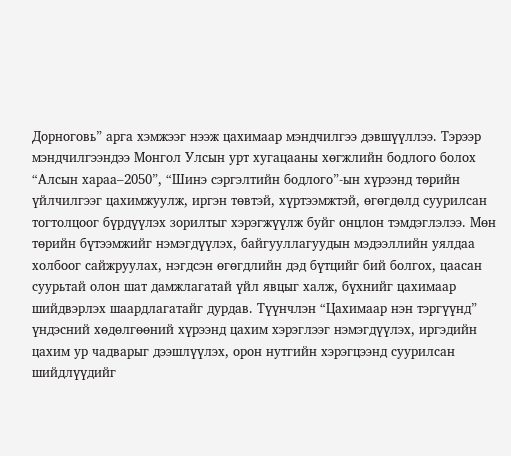Дорноговь” арга хэмжээг нээж цахимаар мэндчилгээ дэвшүүллээ. Тэрээр мэндчилгээндээ Монгол Улсын урт хугацааны хөгжлийн бодлого болох “Алсын хараа–2050”, “Шинэ сэргэлтийн бодлого”-ын хүрээнд төрийн үйлчилгээг цахимжуулж, иргэн төвтэй, хүртээмжтэй, өгөгдөлд суурилсан тогтолцоог бүрдүүлэх зорилтыг хэрэгжүүлж буйг онцлон тэмдэглэлээ. Мөн төрийн бүтээмжийг нэмэгдүүлэх, байгууллагуудын мэдээллийн уялдаа холбоог сайжруулах, нэгдсэн өгөгдлийн дэд бүтцийг бий болгох, цаасан суурьтай олон шат дамжлагатай үйл явцыг халж, бүхнийг цахимаар шийдвэрлэх шаардлагатайг дурдав. Түүнчлэн “Цахимаар нэн тэргүүнд” үндэсний хөдөлгөөний хүрээнд цахим хэрэглээг нэмэгдүүлэх, иргэдийн цахим ур чадварыг дээшлүүлэх, орон нутгийн хэрэгцээнд суурилсан шийдлүүдийг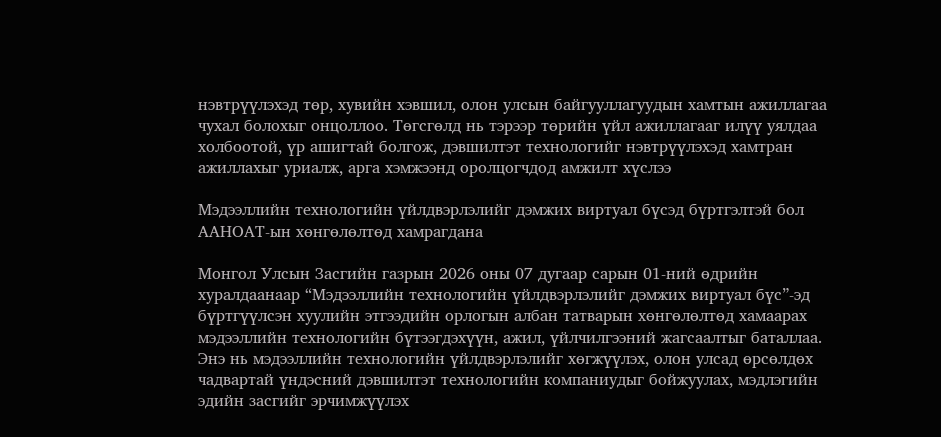нэвтрүүлэхэд төр, хувийн хэвшил, олон улсын байгууллагуудын хамтын ажиллагаа чухал болохыг онцоллоо. Төгсгөлд нь тэрээр төрийн үйл ажиллагааг илүү уялдаа холбоотой, үр ашигтай болгож, дэвшилтэт технологийг нэвтрүүлэхэд хамтран ажиллахыг уриалж, арга хэмжээнд оролцогчдод амжилт хүслээ

Мэдээллийн технологийн үйлдвэрлэлийг дэмжих виртуал бүсэд бүртгэлтэй бол ААНОАТ-ын хөнгөлөлтөд хамрагдана

Монгол Улсын Засгийн газрын 2026 оны 07 дугаар сарын 01-ний өдрийн хуралдаанаар “Мэдээллийн технологийн үйлдвэрлэлийг дэмжих виртуал бүс”-эд бүртгүүлсэн хуулийн этгээдийн орлогын албан татварын хөнгөлөлтөд хамаарах мэдээллийн технологийн бүтээгдэхүүн, ажил, үйлчилгээний жагсаалтыг баталлаа. Энэ нь мэдээллийн технологийн үйлдвэрлэлийг хөгжүүлэх, олон улсад өрсөлдөх чадвартай үндэсний дэвшилтэт технологийн компаниудыг бойжуулах, мэдлэгийн эдийн засгийг эрчимжүүлэх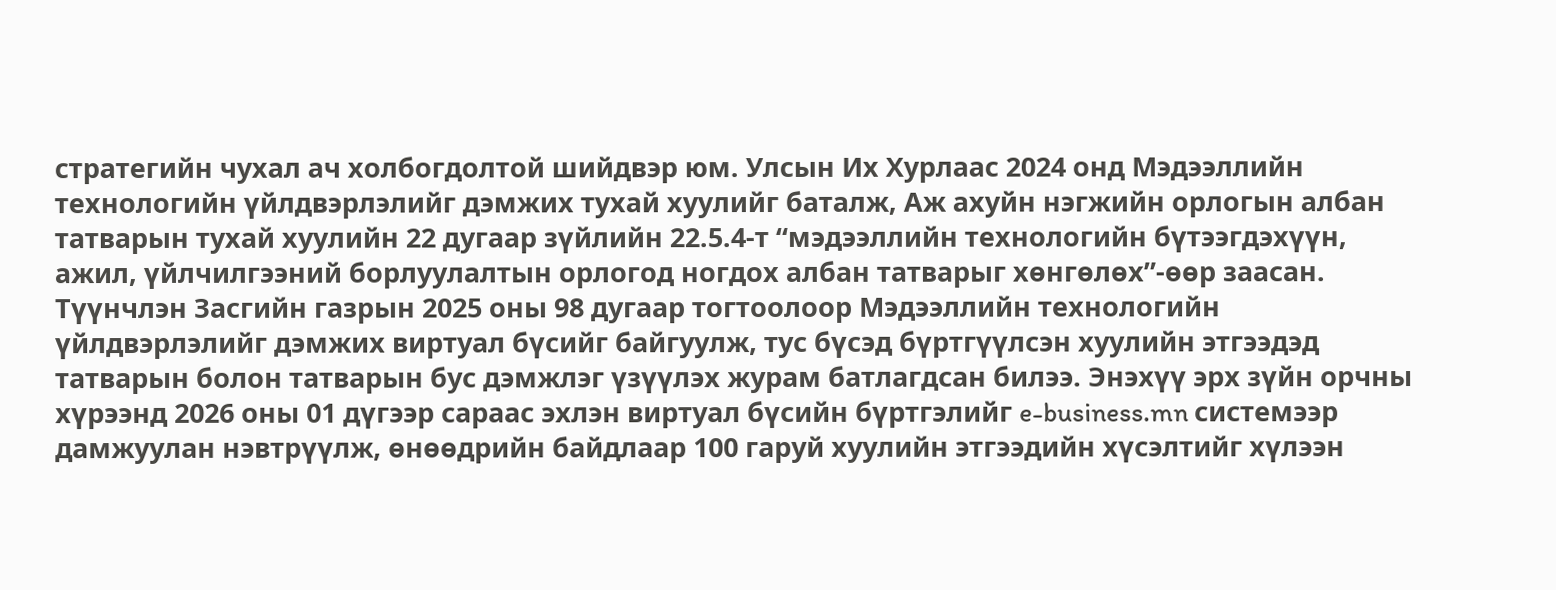стратегийн чухал ач холбогдолтой шийдвэр юм. Улсын Их Хурлаас 2024 онд Мэдээллийн технологийн үйлдвэрлэлийг дэмжих тухай хуулийг баталж, Аж ахуйн нэгжийн орлогын албан татварын тухай хуулийн 22 дугаар зүйлийн 22.5.4-т “мэдээллийн технологийн бүтээгдэхүүн, ажил, үйлчилгээний борлуулалтын орлогод ногдох албан татварыг хөнгөлөх”-өөр заасан. Түүнчлэн Засгийн газрын 2025 оны 98 дугаар тогтоолоор Мэдээллийн технологийн үйлдвэрлэлийг дэмжих виртуал бүсийг байгуулж, тус бүсэд бүртгүүлсэн хуулийн этгээдэд татварын болон татварын бус дэмжлэг үзүүлэх журам батлагдсан билээ. Энэхүү эрх зүйн орчны хүрээнд 2026 оны 01 дүгээр сараас эхлэн виртуал бүсийн бүртгэлийг e-business.mn системээр дамжуулан нэвтрүүлж, өнөөдрийн байдлаар 100 гаруй хуулийн этгээдийн хүсэлтийг хүлээн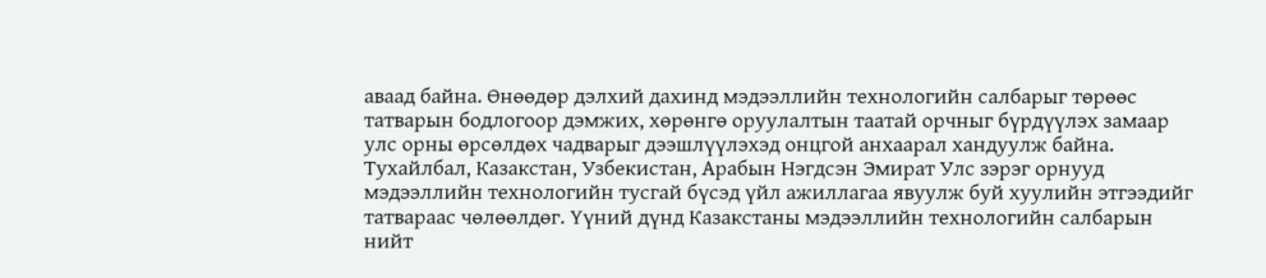аваад байна. Өнөөдөр дэлхий дахинд мэдээллийн технологийн салбарыг төрөөс татварын бодлогоор дэмжих, хөрөнгө оруулалтын таатай орчныг бүрдүүлэх замаар улс орны өрсөлдөх чадварыг дээшлүүлэхэд онцгой анхаарал хандуулж байна. Тухайлбал, Казакстан, Узбекистан, Арабын Нэгдсэн Эмират Улс зэрэг орнууд мэдээллийн технологийн тусгай бүсэд үйл ажиллагаа явуулж буй хуулийн этгээдийг татвараас чөлөөлдөг. Үүний дүнд Казакстаны мэдээллийн технологийн салбарын нийт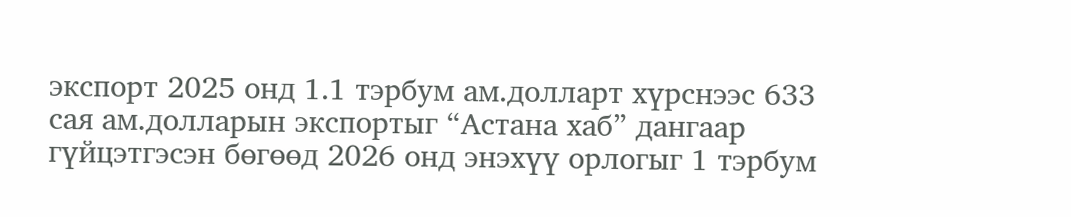экспорт 2025 онд 1.1 тэрбум ам.долларт хүрснээс 633 сая ам.долларын экспортыг “Астана хаб” дангаар гүйцэтгэсэн бөгөөд 2026 онд энэхүү орлогыг 1 тэрбум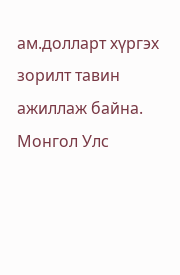ам.долларт хүргэх зорилт тавин ажиллаж байна. Монгол Улс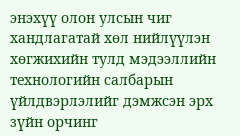энэхүү олон улсын чиг хандлагатай хөл нийлүүлэн хөгжихийн тулд мэдээллийн технологийн салбарын үйлдвэрлэлийг дэмжсэн эрх зүйн орчинг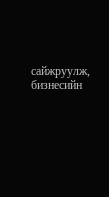сайжруулж, бизнесийн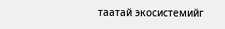таатай экосистемийг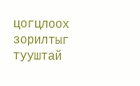цогцлоох зорилтыг тууштай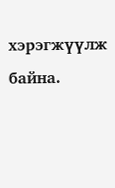хэрэгжүүлж байна.